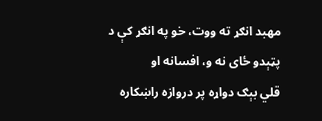مهبد انګړ ته ووت، خو په انګړ كې د پټېدو ځاى نه و، افسانه او
قلي بېګ دواړه پر دروازه راښكاره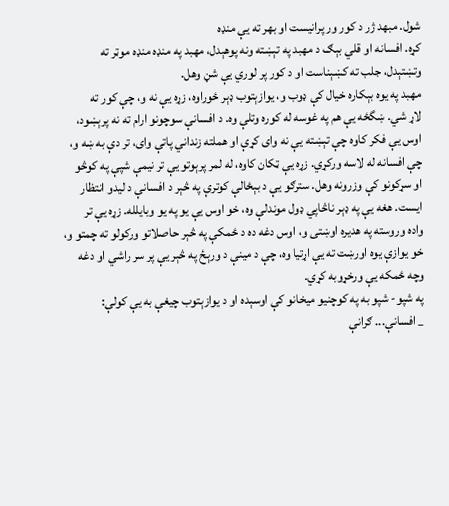شول. مبهد ژر د كور ور پرانيست او بهر ته يې منډه
كړه. افسانه او قلي بېګ د مهبد په تېښته ونه پوهېدل، مهبد په منډه منډه موټر ته
وتښتېدل، جلب ته كښېناست او د كور پر لوري يې شڼ وهل.
مهبد په يوه بېكاره خيال كې ډوب و، يوازېتوب ډېر ځوراوه، زړه يې نه و، چې كور ته
لاړ شي. ښگځه يې هم په غوسه له كوره وتلې وه. د افسانې سوچونو ارام ته نه پرېښود،
اوس يې فكر كاوه چې تېښته يې نه واى كړې او هملته زنداني پاتې واى، تر دې به ښه و،
چې افسانه له لاسه وركړي. زړه يې ټكان كاوه، له لمر پرېوتو يې تر نيمې شپې په كوڅو
او سړكونو كې وزرونه وهل. سترګو يې د بېځالې كوترې په څېر د افسانې د ليدو انتظار
ايست. هغه يې په ډېر ناڅاپي ډول موندلې وه، خو اوس يې يو په يو وبايلله. زړه يې تر
واده وروسته په هديره اوښتى و، اوس دغه ده د ځمكې په څېر حاصلاتو وركولو ته چمتو و،
خو يوازې يوه اورښت ته يې اړتيا وه، چې د مينې د ورېځ په څېر يې پر سر راشي او دغه
وچه ځمكه يې ورخړوبه كړي.
په شپو- شپو به په كوچنيو ميخانو كې اوسېده او د يوازېتوب چيغې به يې كولې:
_ افسانې... ګرانې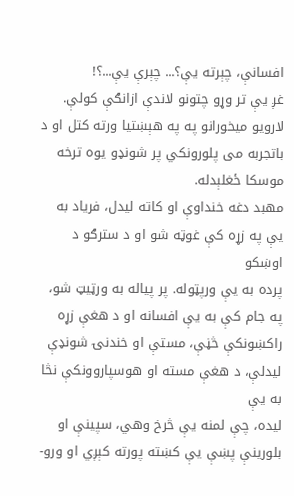افسانې، چېرته يې؟... چېرې يې...؟!
غږ يې تر وړو چتونو لاندې ازانګې كولې. لارويو ميخورانو په په هېښتيا ورته كتل او د
باتجربه مى پلورونكي پر شونډو يوه ترخه موسكا ځغلېدله.
مهبد دغه خنداوې او كاته ليدل، فرياد به يې په زړه كې غوټه شو او د سترګو د اوښكو
پرده به يې ورپټوله. پر پياله به ورټيټ شو، په جام كې به يې افسانه او د هغې زړه
راكښونكې څڼې، مستې او خندنۍ شونډې ليدلې، د هغې مسته او هوسپاروونكې نڅا به يې
ليده، چې لمنه يې څرخ وهي، سپينې او بلورينې پښې يې كښته پورته كېږي او ورو-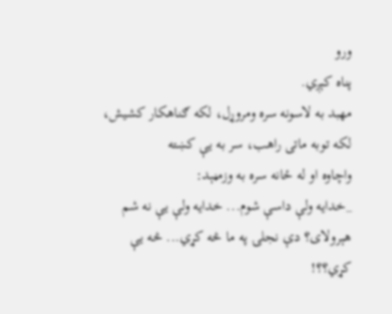ورو
پناه كېږي.
مهبد به لاسونه سره ومروړل، لكه ګناهكار كشيش، لكه توبه ماتى راهب، سر به يې كښته
واچاوه او له ځانه سره به وزمڼېد:
_خدايه ولې داسې شوم... خدايه ولې يې نه شم هېرولاى؟ دې نجلۍ په ما څه كړي... څه يې
كړي؟؟!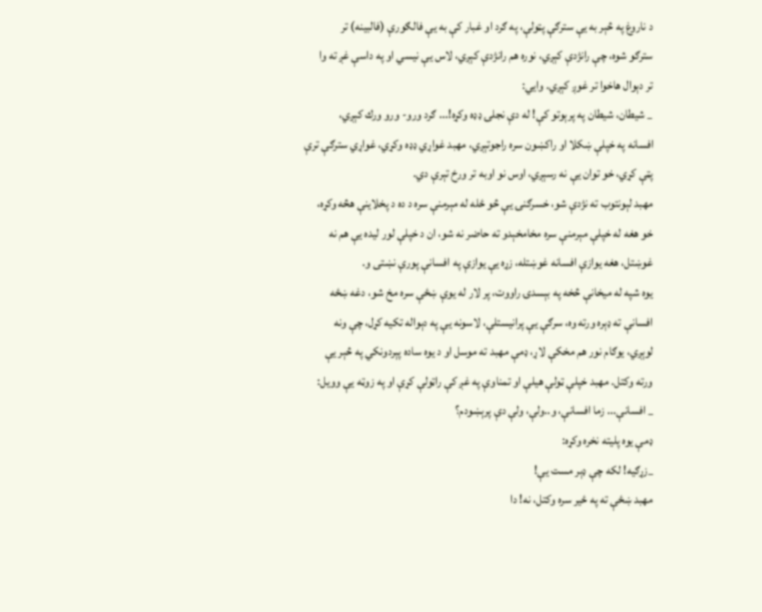د ناروغ په څېر به يې سترګې پټولې، په ګرد او غبار كې به يې فالګورې (فالبينه) تر
سترګو شوه، چې رانژدې كېږي، نوره هم رانژدې كېږي، لاس يې نيسي او په داسې غږ ته وا
تر دېوال هاخوا تر غوږ كېږي. وايي:
_ شيطان، شيطان په پرېوتو كې! له دې نجلۍ ډډه وكړه!... ګرد ورو- ورو ورك كېږي،
افسانه په خپلې ښكلا او راكښون سره راجوتېږي، مهبد غواړي ډډه وكړي، غواړي سترګې ترې
پټې كړي، خو توان يې نه رسېږي، اوس نو اوبه تر ورخ تېرې دي.
مهبد لېونتوب ته نژدې شو، خسرګنۍ يې څو ځله له مېرمنې سره د ده د پخلاينې هڅه وكړه،
خو هغه له خپلې مېرمنې سره مخامخېدو ته حاضر نه شو، ان د خپلې لور ليده يې هم نه
غوښتل، هغه يوازې افسانه غوښتله، زړه يې يوازې په افسانې پورې نښتى و.
يوه شپه له ميخانې څخه په بېسدۍ راووت، پر لار له يوې ښځې سره مخ شو، دغه ښځه
افسانې ته ډېره ورته وه، سرګې يې پرانيستلې، لاسونه يې په دېواله تكيه كړل، چې ونه
لوېږي، يوګام نور هم مخكې لاړ، ډمې مهبد ته موسل او د يوه ساده پېردونكي په څېر يې
ورته وكتل. مهبد خپلې ټولې هيلې او تمناوې په غږ كې راټولې كړې او په زوټه يې وويل:
_ افسانې... زما افسانې، و..ولې، ولې دې پرېښودم؟
ډمې يوه پليته نخره وكړه:
_زړګيه! لكه چې ډېر مست يې!
مهبد ښځې ته په ځير سره وكتل، نه! دا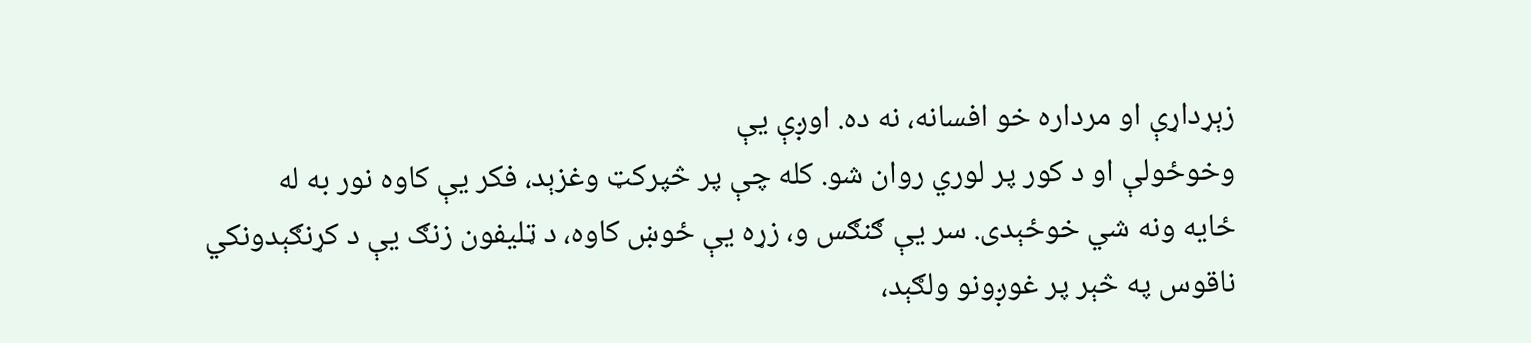زېړداړې او مرداره خو افسانه، نه ده. اوږې يې
وخوځولې او د كور پر لوري روان شو. كله چې پر څپركټ وغزېد، فكر يې كاوه نور به له
ځايه ونه شي خوځېدى. سر يې ګنګس و، زړه يې ځوښ كاوه، د ټليفون زنګ يې د كړنګېدونكي
ناقوس په څېر پر غوږونو ولګېد،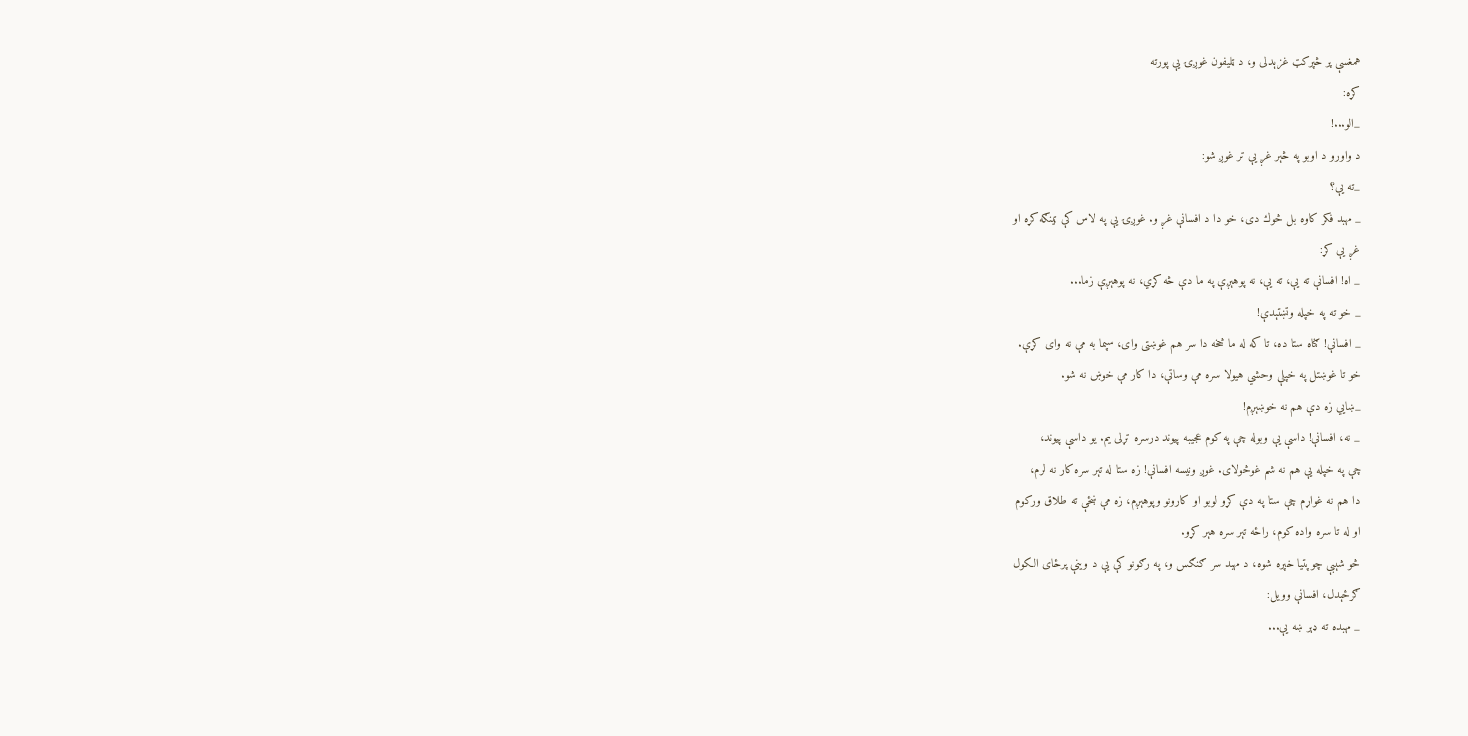همغسې پر څپركټ غزېدلى و، د ټليفون غوږۍ يې پورته
كړه:
_الو...!
د واورو د اوبو په څېر غږ يې تر غوږ شو:
_ته يې؟
_ مهبد فكر كاوه بل څوك دى، خو دا د افسانې غږ و. غوږۍ يې په لاس كې ټينګه كړه او
غږ يې كړ:
_ اه! افسانې ته يې، ته يې، نه پوهېږې په ما دې څه كړي، نه پوهېږې زما...
_ خو ته په خپله وتښتېدې!
_ افسانې! ګناه ستا ده، تا كه له ما څخه دا سر هم غوښتى واى، سپما به مې نه واى كړې.
خو تا غوښتل په خپلې وحشي هيولا سره مې وساتې، دا كار مې خوښ نه شو.
_ښايي زه دې هم نه خوښېږم!
_ نه، افسانې! داسې يې وبوله چې په كوم عجيبه پيوند درسره تړلى يم. يو داسې پيوند،
چې په خپله يې هم نه شم غوڅولاى. غوږ ونيسه افسانې! زه ستا له تېر سره كار نه لرم،
دا هم نه غواړم چې ستا په دې كړو لوبو او كارونو وپوهېږم، زه مې ښځې ته طلاق وركوم
او له تا سره واده كوم، راځه تېر سره هېر كړو.
څو شېبې چوپتيا خپره شوه، د مهبد سر ګنګس و، په رګونو كې يې د وينې پرځاى الكول
ګرځېدل، افسانې وويل:
_ مهبده ته ډېر ښه يې...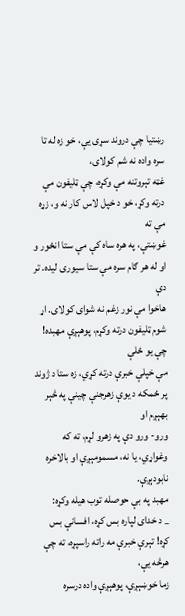رښتيا چې دروند سړى يې، خو زه له تا سره واده نه شم كولاى،
غټه تېروتنه مې وكړه، چې ټليفون مې درته وكړ، خو د خپل لاس كار نه و، زړه مې ته
غوښتې، په هره ساه كې مې ستا انځور و او له هر ګام سره مې ستا سيورى ليده. تر دې
هاخوا مې نور زغم نه شواى كولاى. اړ شوم ټليفون درته وكړم، پوهېږې مهبده! چې يو ځلې
مې خپلې خبرې درته كړي، زه ستا د ژوند پر ځمكه د يوې زهرجنې چينې په څېر بهېږم او
ورو- ورو دې په زهرو لړم، ته كه وغواړي، يا نه، مسمومېږې او بالاخره نابودېږې.
مهبد په بې حوصله توب هيله وكړه:
_ د خداى لپاره بس كړه، افسانې بس كړه! تېرې خبرې مه راته راسپړه، ته چې هرڅه يې،
زما خوښېږې، پوهېږې واده درسره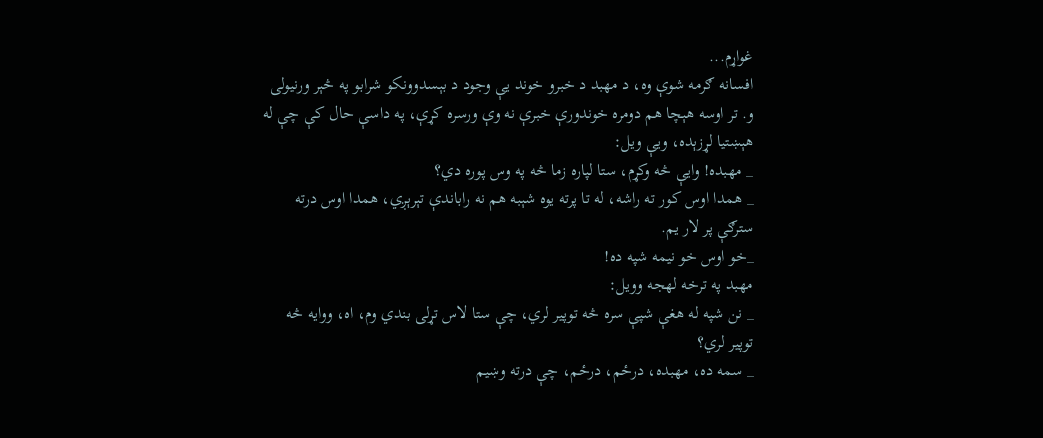غواړم...
افسانه ګرمه شوې وه، د مهبد د خبرو خوند يې وجود د بېسدوونكو شرابو په څېر ورنيولى
و. تر اوسه هېچا هم دومره خوندورې خبرې نه وې ورسره كړې، په داسې حال كې چې له
هېښتيا لړزېده، ويې ويل:
_ مهبده! وايې څه وكړم، ستا لپاره زما څه په وس پوره دي؟
_ همدا اوس كور ته راشه، له تا پرته يوه شېبه هم نه راباندې تېرېږي، همدا اوس درته
سترګې پر لار يم.
_خو اوس خو نيمه شپه ده!
مهبد په ترخه لهجه وويل:
_ نن شپه له هغې شپې سره څه توپير لري، چې ستا لاس تړلى بندي وم، اه، ووايه څه
توپير لري؟
_ سمه ده، مهبده، درځم، درځم، چې درته وښيم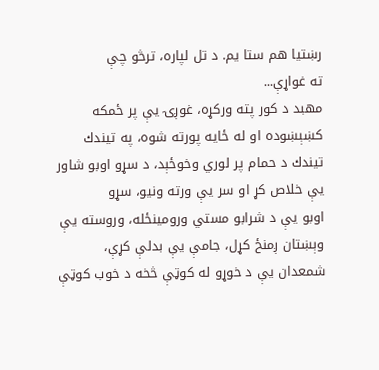رښتيا هم ستا يم. د تل لپاره، ترڅو چې
ته غواړې...
مهبد د كور پته وركړه، غوږۍ يې پر ځمكه كښېښوده او له ځايه پورته شوه، په تيندك
تيندك د حمام پر لوري وخوځېد، د سړو اوبو شاور يې خلاص كړ او سر يې ورته ونيو، سړو
اوبو يې د شرابو مستي ورومينځله، وروسته يې وېښتان ږمنځ كړل، جامې يې بدلې كړې،
شمعدان يې د خوړو له كوټې څخه د خوب كوټې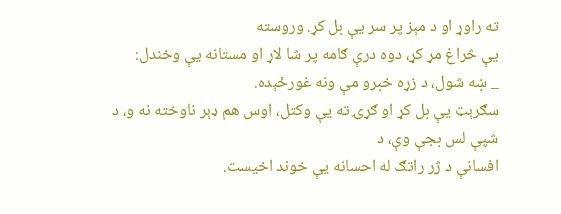ته راوړ او د مېز پر سر يې بل كړ. وروسته
يې څراغ مړ كړ، دوه درې ګامه پر شا لاړ او مستانه يې وخندل:
_ ښه شول، د زړه خبرو مې ونه غورځېده.
سګرېټ يې بل كړ او ګړۍ ته يې وكتل، اوس هم ډېر ناوخته نه و، د شپې لس بجې وې، د
افسانې د ژر راتګ له احسانه يې خوند اخيست.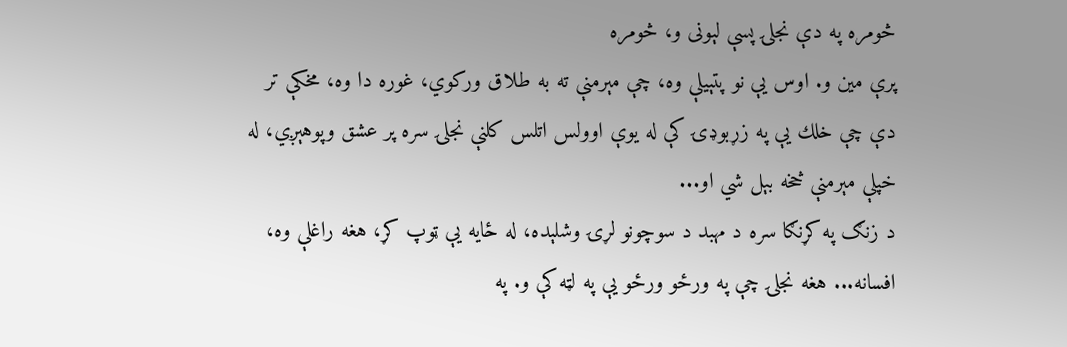څومره په دې نجلۍ پسې لېونى و، څومره
پرې مين و. اوس يې نو پتېيلې وه، چې مېرمنې ته به طلاق وركوي، غوره دا وه، مخكې تر
دې چې خلك يې په زړبوډۍ كې له يوې اوولس اتلس كلنې نجلۍ سره پر عشق وپوهېږي، له
خپلې مېرمنې څخه بېل شي او...
د زنګ په كړنګا سره د مهبد د سوچونو لړۍ وشلېده، له ځايه يې ټوپ كړ، هغه راغلې وه،
افسانه... هغه نجلۍ چې په ورځو ورځو يې په لټه كې و. په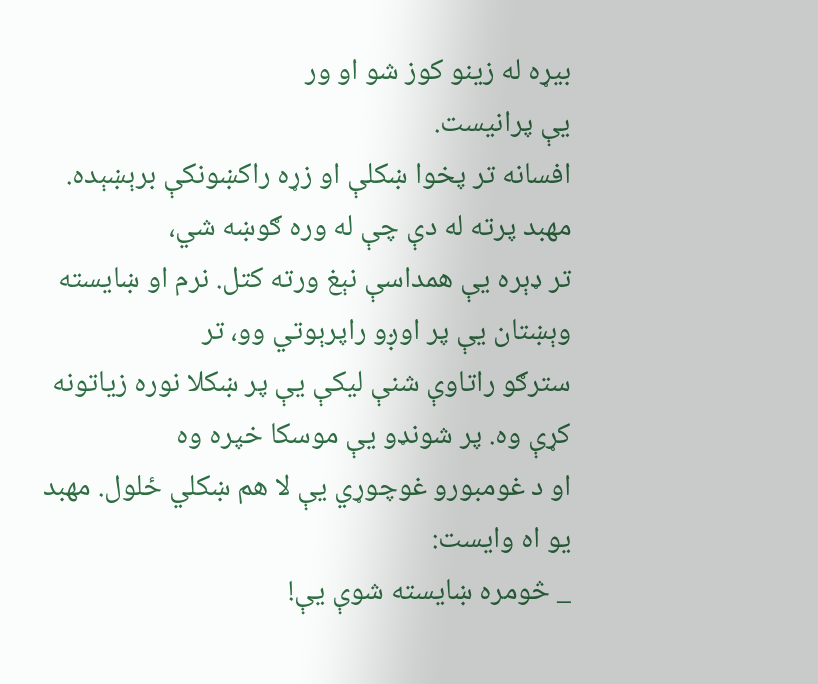بيړه له زينو كوز شو او ور
يې پرانيست.
افسانه تر پخوا ښكلې او زړه راكښونكې برېښېده. مهبد پرته له دې چې له وره ګوښه شي،
تر ډېره يې همداسې نېغ ورته كتل. نرم او ښايسته وېښتان يې پر اوږو راپرېوتي وو، تر
سترګو راتاوې شنې ليكې يې پر ښكلا نوره زياتونه كړې وه. پر شونډو يې موسكا خپره وه
او د غومبورو غوچوړي يې لا هم ښكلي ځلول. مهبد يو اه وايست:
_ څومره ښايسته شوې يې!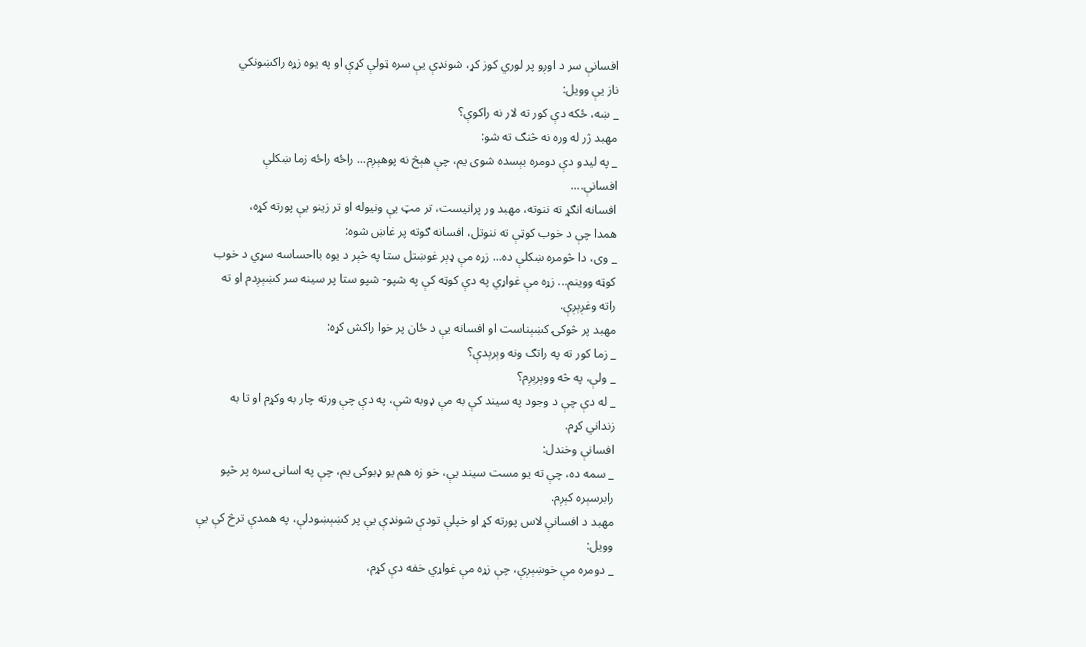افسانې سر د اوږو پر لوري كوز كړ، شونډې يې سره ټولې كړې او په يوه زړه راكښونكي
ناز يې وويل:
_ ښه، ځكه دې كور ته لار نه راكوې؟
مهبد ژر له وره نه څنګ ته شو:
_ په ليدو دې دومره بېسده شوى يم، چې هېڅ نه پوهېږم... راځه راځه زما ښكلې
افسانې....
افسانه انګړ ته ننوته، مهبد ور پرانيست، تر مټ يې ونيوله او تر زينو يې پورته كړه،
همدا چې د خوب كوټې ته ننوتل، افسانه ګوته پر غاښ شوه:
_ وى، دا څومره ښكلې ده... زړه مې ډېر غوښتل ستا په څېر د يوه بااحساسه سړي د خوب
كوټه ووينم... زړه مې غواړي په دې كوټه كې په شپو- شپو ستا پر سينه سر كښېږدم او ته
راته وغږېږې.
مهبد پر څوكۍ كښېناست او افسانه يې د ځان پر خوا راكش كړه:
_ زما كور ته په راتګ ونه وېرېدې؟
_ ولې، په څه ووېرېږم؟
_ له دې چې د وجود په سيند كې به مې ډوبه شې، په دې چې ورته چار به وكړم او تا به
زنداني كړم.
افسانې وخندل:
_ سمه ده، چې ته يو مست سيند يې، خو زه هم يو ډبوكى يم، چې په اسانۍ سره پر څپو
رابرسېره كېږم.
مهبد د افسانې لاس پورته كړ او خپلې تودې شونډې يې پر كښېښودلې، په همدې ترڅ كې يې
وويل:
_ دومره مې خوښېږې، چې زړه مې غواړي خفه دې كړم،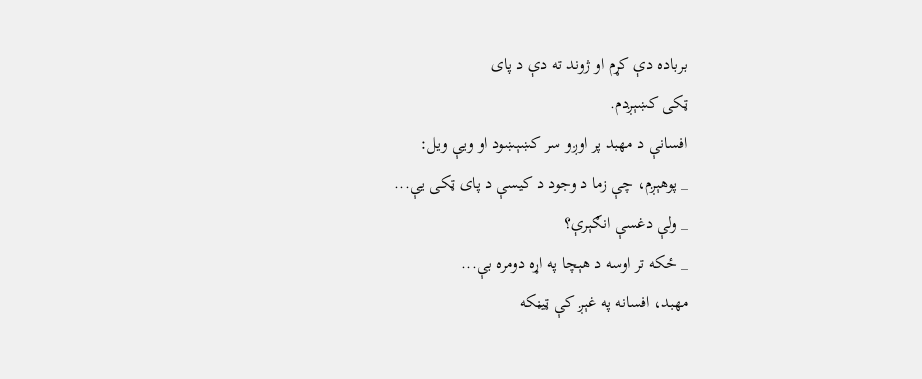برباده دې كړم او ژوند ته دې د پاى
ټكى كښېږدم.
افسانې د مهبد پر اوږو سر كښېښود او ويې ويل:
_ پوهېږم، چې زما د وجود د كيسې د پاى ټكى يې...
_ ولې دغسې انګېرې؟
_ ځكه تر اوسه د هېچا په اړه دومره بې...
مهبد، افسانه په غېږ كې ټيڼكه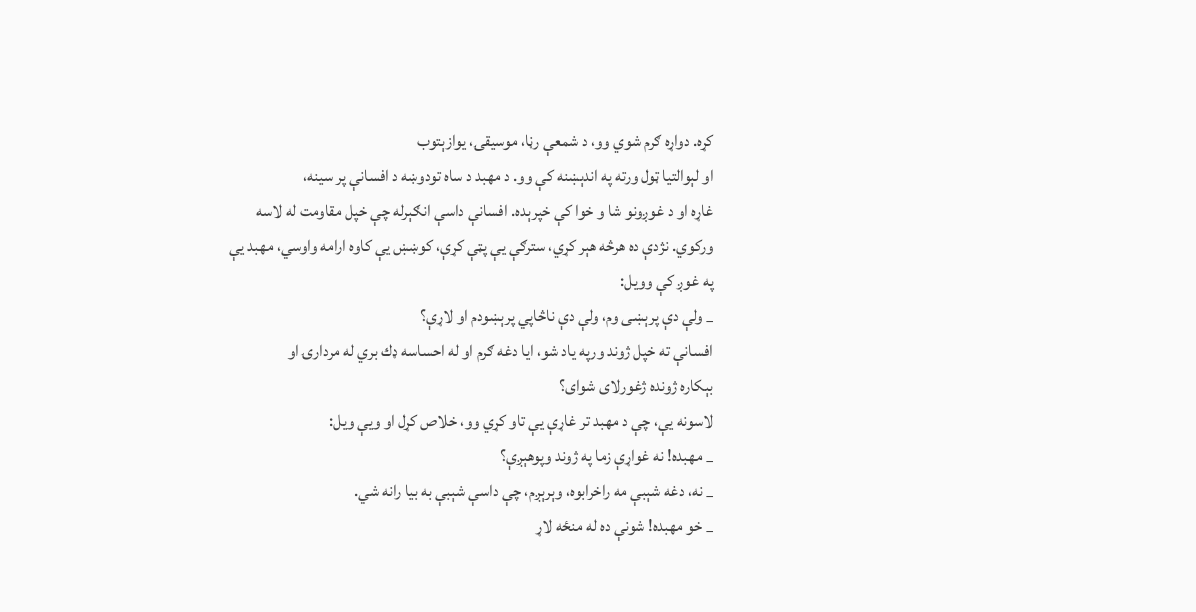كړه. دواړه ګرم شوي وو، د شمعې رڼا، موسيقۍ، يوازېتوب
او لېوالتيا ټول ورته په اندېښنه كې وو. د مهبد د ساه تودوښه د افسانې پر سينه،
غاړه او د غوږونو شا و خوا كې خپرېده. افسانې داسې انګېرله چې خپل مقاومت له لاسه
وركوي. نژدې ده هرڅه هېر كړي، سترګې يې پټې كړې، كوښښ يې كاوه ارامه واوسي، مهبد يې
په غوږ كې وويل:
_ ولې دې پرېښى وم، ولې دې ناڅاپي پرېښودم او لاړې؟
افسانې ته خپل ژوند ورپه ياد شو، ايا دغه ګرم او له احساسه ډك بري له مردارۍ او
بېكاره ژونده ژغورلاى شواى؟
لاسونه يې، چې د مهبد تر غاړې يې تاو كړي وو، خلاص كړل او ويې ويل:
_ مهبده! نه غواړې زما په ژوند وپوهېږې؟
_ نه، دغه شېبې مه راخرابوه، وېرېږم، چې داسې شېبې به بيا رانه شي.
_ خو مهبده! شونې ده له منځه لاړ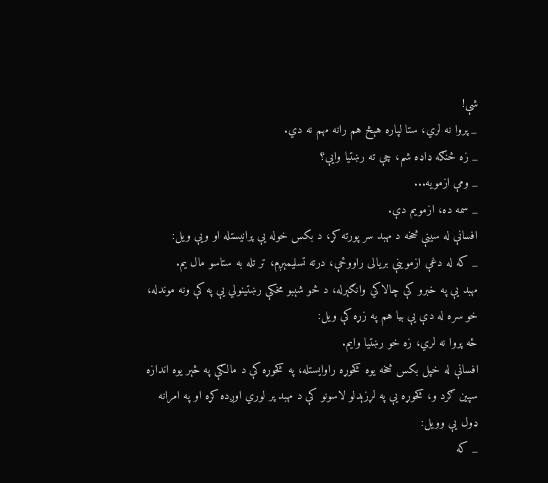شې!
_ پروا نه لري، ستا لپاره هېڅ هم رانه مهم نه دي.
_ زه څنګه ډاډه شم، چې ته رښتيا وايې؟
_ ومې ازمويه...
_ سمه ده، ازمويم دې.
افسانې له سينې څخه د مهبد سر پورته كړ، د بكس خوله يې پرانيستله او ويې ويل:
_ كه له دغې ازموينې بريالى راووځې، درته تسليمېږم، تر تله به ستاسو مال يم.
مهبد يې په خبرو كې چالاكي وانګېرله، د څو شېبو مخكې رښتينولي يې په كې ونه موندله،
خو سره له دې يې بيا هم په زړه كې ويل:
ځه پروا نه لري، زه خو رښتيا وايم.
افسانې له خپل بكس څخه يوه كڅوړه راوايستله، په كڅوړه كې د مالګې په څېر يوه اندازه
سپين ګرد و، كڅوړه يې په لړزېدلو لاسونو كې د مهبد پر لوري اوږده كړه او په امرانه
ډول يې وويل:
_ كه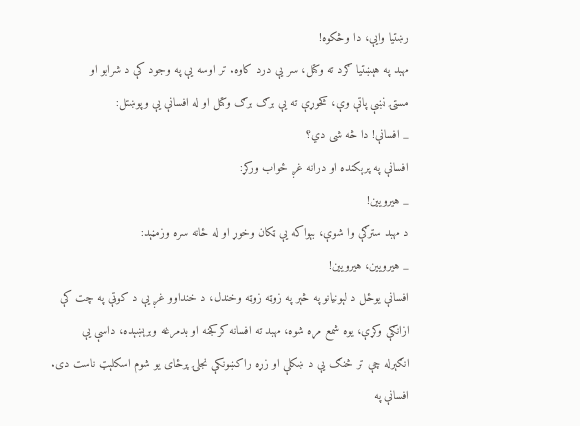رښتيا وايې، دا وڅكوه!
مهبد په هېښتيا ګرد ته وكتل، سر يې درد كاوه. تر اوسه يې په وجود كې د شرابو او
مستۍ نښې پاتې وې، كڅوړې ته يې برګ برګ وكتل او له افسانې يې وپوښتل:
_ افسانې! دا څه شى دي؟
افسانې په پرېكنده او درانه غږ ځواب وركړ:
_ هيرويين!
د مهبد سترګې وا شوې، بېواكه يې ټكان وخوړ او له ځانه سره وزمڼېد:
_ هيرويين، هيرويين!
افسانې يوځل د لېونيانو په څېر په زوټه زوټه وخندل، د خنداوو غږ يې د كوټې په چت كې
ازانګې وكړې، يوه شمع مړه شوه، مهبد ته افسانه كركجنه او بدمرغه وبرېښېده، داسې يې
انګېرله چې تر څنګ يې د ښكلې او زړه راكښونكې نجلۍ پرځاى يو شوم اسكلېټ ناست دى.
افسانې په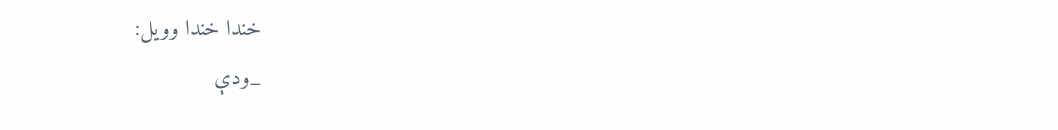خندا خندا وويل:
_ودې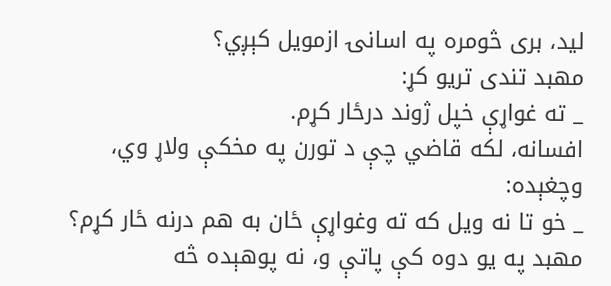ليد، برى څومره په اسانۍ ازمويل كېږي؟
مهبد تندى تريو كړ:
_ ته غواړې خپل ژوند درځار كړم.
افسانه، لكه قاضي چې د تورن په مخكې ولاړ وي، وچغېده:
_ خو تا نه ويل كه ته وغواړې ځان به هم درنه ځار كړم؟
مهبد په يو دوه كې پاتې و، نه پوهېده څه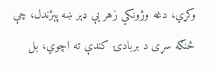وكړي، دغه وژونكي زهر يې ډېر ښه پېژندل، چې
څنګه سړى د بربادۍ كندې ته اچوي، بل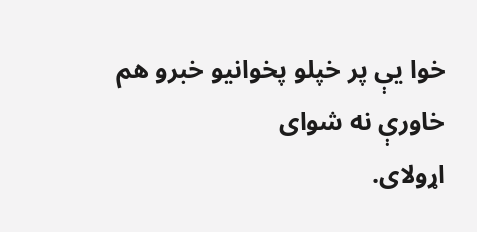خوا يې پر خپلو پخوانيو خبرو هم خاورې نه شواى
اړولاى.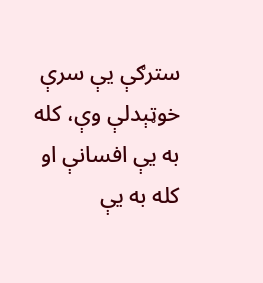سترګې يې سرې خوټېدلې وې، كله به يې افسانې او كله به يې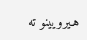هـيرويينو ته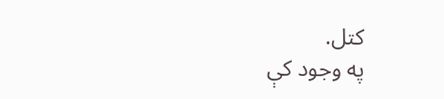كتل.
په وجود كې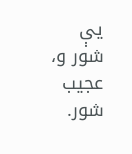يې شور و، عجيب شور.